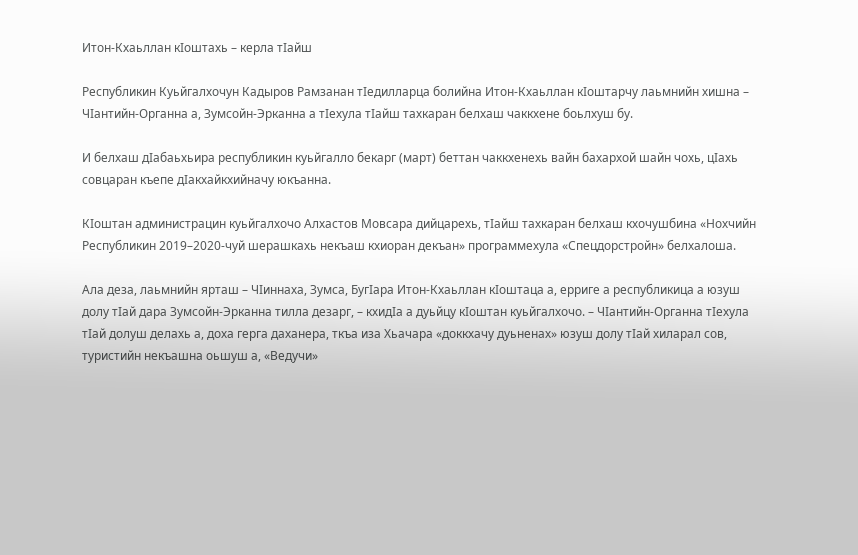Итон-Кхаьллан кIоштахь – керла тIайш

Республикин Куьйгалхочун Кадыров Рамзанан тIедилларца болийна Итон-Кхаьллан кIоштарчу лаьмнийн хишна – ЧIантийн-Органна а, Зумсойн-Эрканна а тIехула тIайш тахкаран белхаш чаккхене боьлхуш бу.

И белхаш дIабаьхьира республикин куьйгалло бекарг (март) беттан чаккхенехь вайн бахархой шайн чохь, цIахь совцаран къепе дIакхайкхийначу юкъанна.

КIоштан администрацин куьйгалхочо Алхастов Мовсара дийцарехь, тIайш тахкаран белхаш кхочушбина «Нохчийн Республикин 2019–2020-чуй шерашкахь некъаш кхиоран декъан» программехула «Спецдорстройн» белхалоша.

Ала деза, лаьмнийн ярташ – ЧIиннаха, Зумса, БугIара Итон-Кхаьллан кIоштаца а, ерриге а республикица а юзуш долу тIай дара Зумсойн-Эрканна тилла дезарг, – кхидIа а дуьйцу кIоштан куьйгалхочо. – ЧIантийн-Органна тIехула тIай долуш делахь а, доха герга даханера, ткъа иза Хьачара «доккхачу дуьненах» юзуш долу тIай хиларал сов, туристийн некъашна оьшуш а, «Ведучи»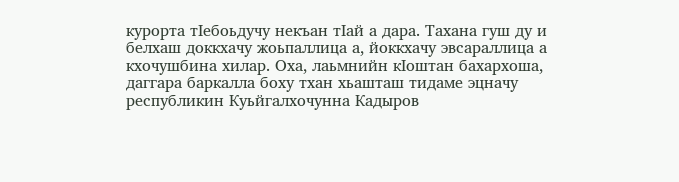курорта тIебоьдучу некъан тIай а дара. Тахана гуш ду и белхаш доккхачу жоьпаллица а, йоккхачу эвсараллица а кхочушбина хилар. Оха, лаьмнийн кIоштан бахархоша, даггара баркалла боху тхан хьашташ тидаме эцначу республикин Куьйгалхочунна Кадыров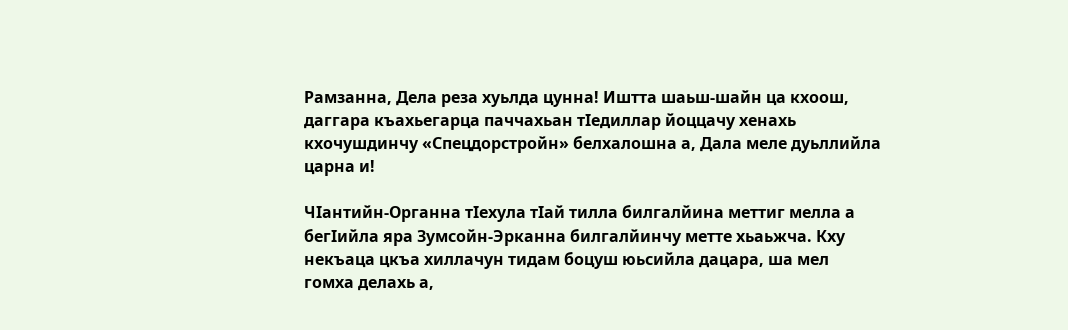Рамзанна, Дела реза хуьлда цунна! Иштта шаьш-шайн ца кхоош, даггара къахьегарца паччахьан тIедиллар йоццачу хенахь кхочушдинчу «Спецдорстройн» белхалошна а, Дала меле дуьллийла царна и!

ЧIантийн-Органна тIехула тIай тилла билгалйина меттиг мелла а бегIийла яра Зумсойн-Эрканна билгалйинчу метте хьаьжча. Кху некъаца цкъа хиллачун тидам боцуш юьсийла дацара, ша мел гомха делахь а,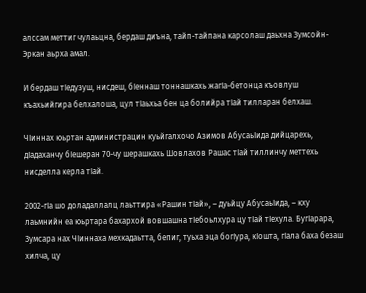алссам меттиг чулаьцна, бердаш диъна, тайп-тайпана карсолаш даьхна Зумсойн-Эркан аьрха амал.

И бердаш тIедузуш, нисдеш, бIеннаш тоннашкахь жагIа-бетонца къовлуш къахьийгира белхалоша, цул тIаьхьа бен ца болийра тIай тилларан белхаш.

ЧIиннах юьртан администрацин куьйгалхочо Азимов АбусаьIида дийцарехь, дIадаханчу бIешеран 70-чу шерашкахь Шовлахов Рашас тIай тиллинчу меттехь нисделла керла тIай.

2002-гIа шо доладаллалц лаьттира «Рашин тIай», – дуьйцу АбусаьIида, – кху лаьмнийн еа юьртара бахархой вовшашна тIебоьлхура цу тIай тIехула. БугIарара, Зумсара нах ЧIиннаха мехкадаьтта, бепиг, туьха эца богIура, кIошта, гIала баха безаш хилча, цу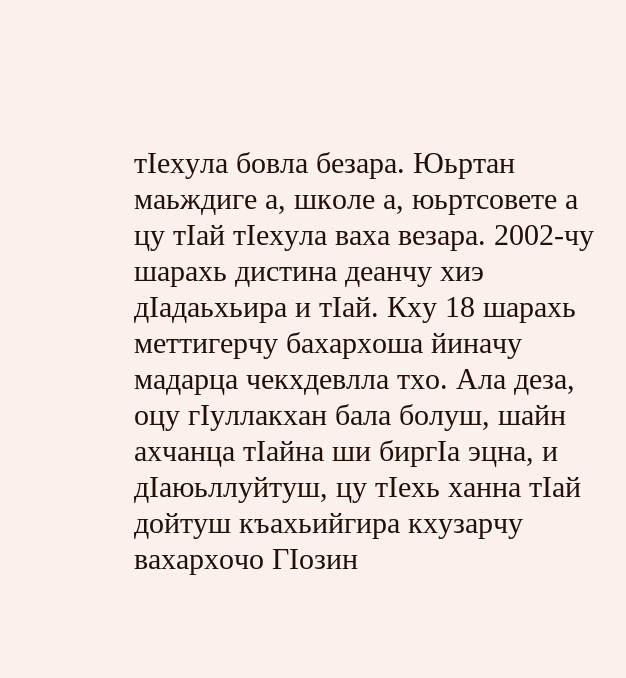тIехула бовла безара. Юьртан маьждиге а, школе а, юьртсовете а цу тIай тIехула ваха везара. 2002-чу шарахь дистина деанчу хиэ дIадаьхьира и тIай. Кху 18 шарахь меттигерчу бахархоша йиначу мадарца чекхдевлла тхо. Ала деза, оцу гIуллакхан бала болуш, шайн ахчанца тIайна ши биргIа эцна, и дIаюьллуйтуш, цу тIехь ханна тIай дойтуш къахьийгира кхузарчу вахархочо ГIозин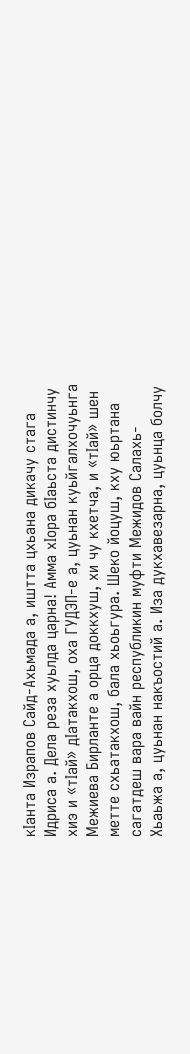кIанта Израпов Сайд-Ахьмада а, иштта цхьана дикачу стага Идриса а. Дела реза хуьлда царна! Амма хIора бIаьста дистинчу хиэ и «тIай» дIатакхош, оха ГУДЭП-е а, цуьнан куьйгалхочуьнга Межиева Бирланте а орца доккхуш, хи чу кхетча, и «тIай» шен метте схьатакхош, бала хьоьгура. Шеко йоцуш, кху юьртана сагатдеш вара вайн республикин муфти Межидов Салахь-Хьаьжа а, цуьнан накъостий а. Иза дукхавезарна, цуьнца болчу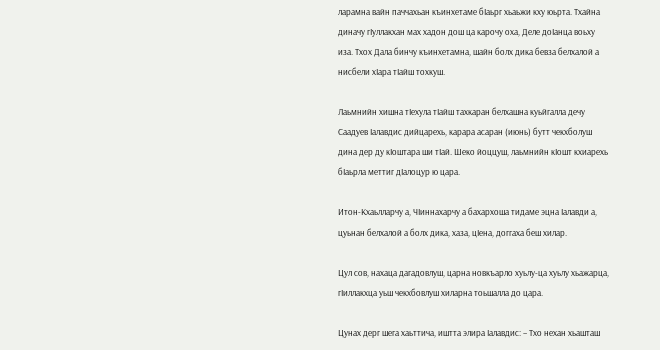ларамна вайн паччахьан къинхетаме бIаьрг хьаьжи кху юьрта. Тхайна диначу гIуллакхан мах хадон дош ца карочу оха, Деле доIанца воьху иза. Тхох Дала бинчу къинхетамна, шайн болх дика бевза белхалой а нисбели хIара тIайш тохкуш.

Лаьмнийн хишна тIехула тIайш тахкаран белхашна куьйгалла дечу Саадуев Iалавдис дийцарехь, карара асаран (июнь) бутт чекхболуш дина дер ду кIоштара ши тIай. Шеко йоццуш, лаьмнийн кIошт кхиарехь бIаьрла меттиг дIалоцур ю цара.

Итон-Кхаьлларчу а, ЧIиннахарчу а бахархоша тидаме эцна Iалавди а, цуьнан белхалой а болх дика, хаза, цIена, доггаха беш хилар.

Цул сов, нахаца дагадовлуш, царна новкъарло хуьлу-ца хуьлу хьажарца, гIиллакхца уьш чекхбовлуш хиларна тоьшалла до цара.

Цунах дерг шега хаьттича, иштта элира Iалавдис: – Тхо нехан хьашташ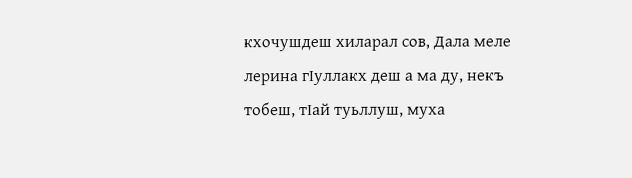кхочушдеш хиларал сов, Дала меле лерина гIуллакх деш а ма ду, некъ тобеш, тIай туьллуш, муха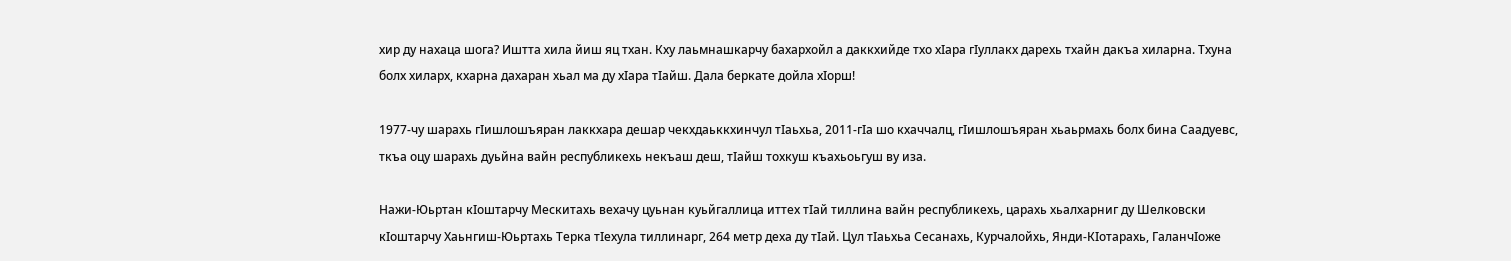хир ду нахаца шога? Иштта хила йиш яц тхан. Кху лаьмнашкарчу бахархойл а даккхийде тхо хIара гIуллакх дарехь тхайн дакъа хиларна. Тхуна болх хиларх, кхарна дахаран хьал ма ду хIара тIайш. Дала беркате дойла хIорш!

1977-чу шарахь гIишлошъяран лаккхара дешар чекхдаьккхинчул тIаьхьа, 2011-гIа шо кхаччалц, гIишлошъяран хьаьрмахь болх бина Саадуевс, ткъа оцу шарахь дуьйна вайн республикехь некъаш деш, тIайш тохкуш къахьоьгуш ву иза.

Нажи-Юьртан кIоштарчу Мескитахь вехачу цуьнан куьйгаллица иттех тIай тиллина вайн республикехь, царахь хьалхарниг ду Шелковски кIоштарчу Хаьнгиш-Юьртахь Терка тIехула тиллинарг, 264 метр деха ду тIай. Цул тIаьхьа Сесанахь, Курчалойхь, Янди-КIотарахь, ГаланчIоже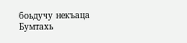боьдучу некъаца Бумтахь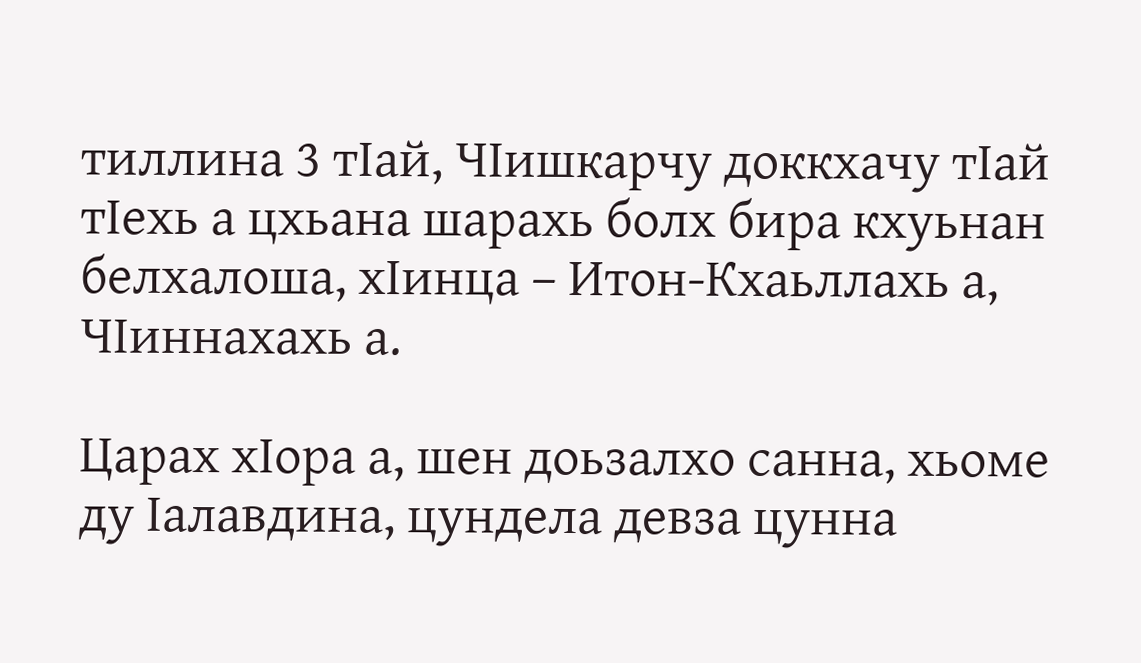тиллина 3 тIай, ЧIишкарчу доккхачу тIай тIехь а цхьана шарахь болх бира кхуьнан белхалоша, хIинца – Итон-Кхаьллахь а, ЧIиннахахь а.

Царах хIора а, шен доьзалхо санна, хьоме ду Iалавдина, цундела девза цунна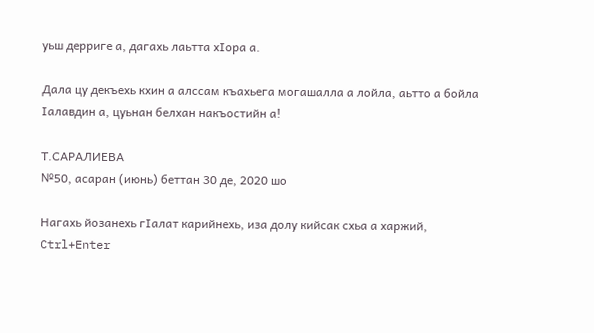уьш дерриге а, дагахь лаьтта хIора а.

Дала цу декъехь кхин а алссам къахьега могашалла а лойла, аьтто а бойла Iалавдин а, цуьнан белхан накъостийн а!

Т.САРАЛИЕВА
№50, асаран (июнь) беттан 30 де, 2020 шо

Нагахь йозанехь гIалат карийнехь, иза долу кийсак схьа а харжий, Ctrl+Enter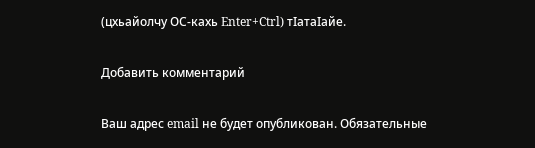(цхьайолчу ОС-кахь Enter+Ctrl) тIатаIайе.

Добавить комментарий

Ваш адрес email не будет опубликован. Обязательные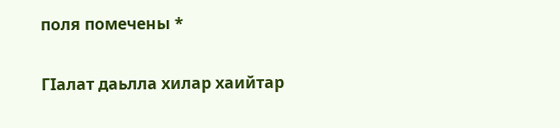поля помечены *

ГIалат даьлла хилар хаийтар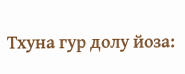Тхуна гур долу йоза: